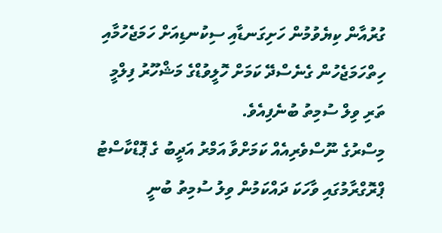ގުރުއާން ކިޔެވުމުން ހަށިގަނޑާއި ސިކުނޑިއަށް ހަމަޖެހުމާއި ހިތްހަމަޖެހުން ގެނެސްދޭ ކަމަށް ހޮލީވުޑްގެ މަޝްހޫރު ފިލްމީ ތަރި ވިލް ސުމިތު ބުނެފިއެވެ.
މިސްރުގެ ނޫސްވެރިއެއް ކަމަށްވާ އަމްރު އަދީބު ގެ ޕޮޑްކާސްޓު ޕްރޮގްރާމުގައި ވާހަކަ ދައްކަމުން ވިލު ސުމިތު ބުނީ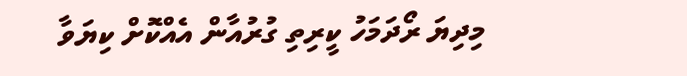މިދިޔަ ރޯދަމަހު ކީރިތި ގުރުއާން އެއްކޮށް ކިޔަވާ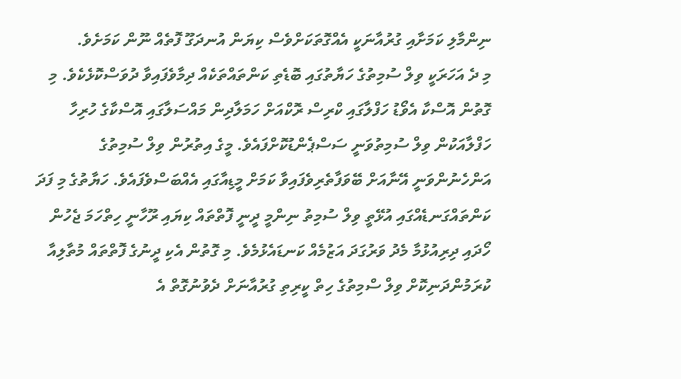ނިންމާލި ކަމަށާއި ގުރުއާނަކީ އެއްގޮތަކަށްވެސް ކިޔަން އުނދަގޫ ފޮތެއް ނޫން ކަމަށެވެ.
މި ދެ އަހަރަކީ ވިލް ސުމިތުގެ ހަޔާތުގައި ބޮޑެތި ކަންތައްތަކެއް ދިމާވެފައިވާ ދުވަސްކޮޅެކެވެ. މި ގޮތުން އޮސްކާ އެވޯޑު ހަފްލާގައި ކްރިސް ރޮކްއަށް ހަމަލާދިން މައްސަލާގައި އޮސްކާގެ ހުރިހާ ހަފްލާއަކުން ވިލް ސުމިތުވަނީ ސަސްޕެންޑުކޮށްފައެވެ. މީގެ އިތުރުން ވިލް ސުމިތުގެ އަންހެނުންވަނީ އޭނާއަށް ބޭވަފާތެރިވެފައިވާ ކަމަށް މީޑިއާގައި އެއްބަސްވެފައެވެ. ހަޔާތުގެ މި ފަދަ ކަންތައްގަނޑެއްގައި އުޅޭތީ ވިލް ސުމިތު ނިންމީ ދީނީ ފޮތްތައް ކިޔައި ރޫހާނީ ހިތްހަމަ ޖެހުން ހޯދައި ދިރިއުޅުމާ މެދު ވަރުގަދަ އަޒުމެއް ކަނޑައެޅުމެވެ. މި ގޮތުން އެކި ދީނުގެ ފޮތްތައް މުތާލިއާ ކުރަމުންދަނިކޮށް ވިލް ސްމިތުގެ ހިތް ކީރިތި ގުރުއާނަށް ދެވުނުގޮތް އެ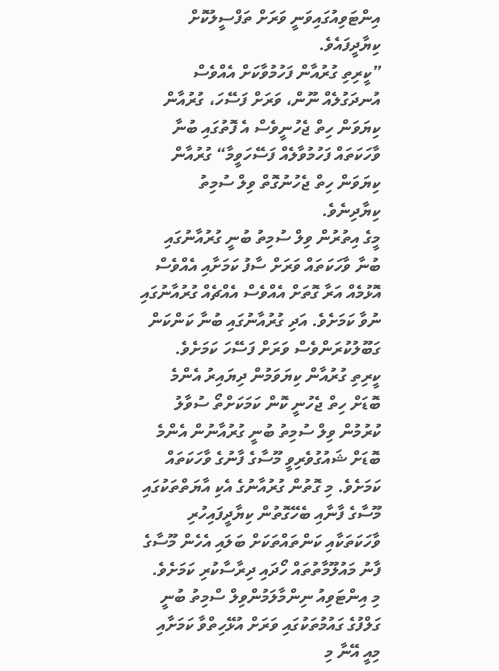އިންޓަވިއުގައިވަނީ ވަރަށް ތަފްސީލުކޮށް ކިޔާދީފައެވެ.
”ކީރިތި ގުރުއާން ފަހުމުވާކަށް އެއްވެސް އުނދަގުލެއް ނޫން، ވަރަށް ފަސޭހަ، ގުރުއާން ކިޔަވަން ހިތް ޖެހުނީވެސް އެ ފޮތުގައި ބުނާ ވާހަކަތައް ފަހުމުވާލެއް ފަސޭހަވީމާ“ ގުރުއާން ކިޔަވަން ހިތް ޖެހުނުގޮތް ވިލް ސުމިތު ކިޔާދިނެވެ.
މީގެ އިތުރުން ވިލް ސުމިތު ބުނީ ގުރުއާނުގައި ބުނާ ވާހަކަތައް ވަރަށް ސާފު ކަމަށާއި އެއްވެސް އޮޅުމެއް އަރާ ގޮތަށް އެއްވެސް އެއްޗެއް ގުރުއާނުގައި ނުވާ ކަމަށެވެ. އަދި ގުރުއާނުގައި ބުނާ ކަންކަން ގަބޫލުކުރަންވެސް ވަރަށް ފަސޭހަ ކަމަށެވެ.
ކީރިތި ގުރުއާން ކިޔަވަމުން ދިޔައިރު އެންމެ ބޮޑަށް ހިތް ޖެހުނީ ކޮން ކަމަކަށްތޯ ސުވާލު ކުރުމުން ވިލް ސުމިތު ބުނީ ގުރުއާނުން އެންމެ ބޮޑަށް ޝައުގުވެރިވީ މޫސާގެ ފާނުގެ ވާހަކަތައް ކަމަށެވެ. މި ގޮތުން ގުރުއާނުގެ އެކި އާޔަތްތަކުގައި މޫސާގެ ފާނާއި ބެހޭގޮތުން ކިޔާދީފައިހުރި ވާހަކަތަކާއި ކަންތައްތަކަށް ބަލައި އެހެން މޫސާގެ ފާނު މައުލޫމާތުތައް ހޯދައި ދިރާސާކުރި ކަމަށެވެ. މި އިންޓަވިއު ނިންމާލަމުންވިލް ސްމިތު ބުނީ ގަލްފުގެ ގައުމުތަކުގައި ވަރަށް އުޅޭހިތްވާ ކަމަށާއި މިއީ އޭނާ މި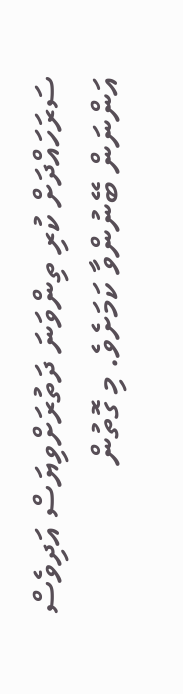ސަރަހައްދަށް ކުރި ތިންވަނަ ދަތުރަށްވިޔަސް އަދިވެސް އަންނަން ބޭނުންވާ ކަމަށެވެ. މި ގޮތުން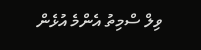ވިލް ސްމިތު އެންމެ އުޅެން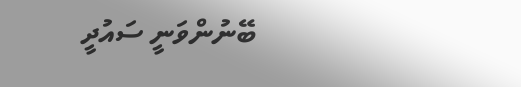ބޭނުންވަނީ ސައުދީ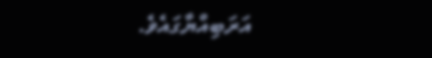އަރަބިއްޔާގައެވެ.